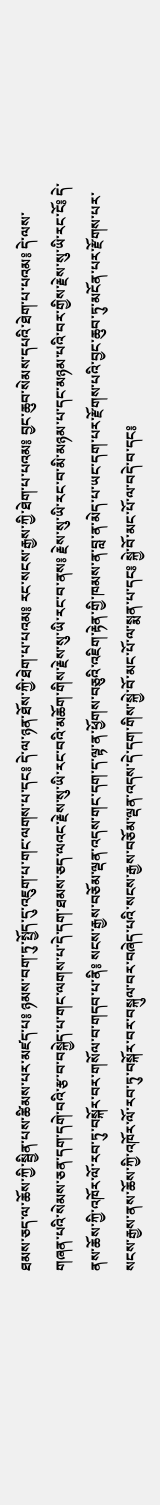ཐམས་ཅད་ལ་ཆོས་ཀྱི་སྦྱིན་པས་ཚིམས་པར་མཛད་པ༔ ཉམས་བག་ཏུ་སྤྱོད་དུ་འཇུག་པ་གང་ལགས་པ་དང༔ དེ་ལ་ཉན་ཐོས་ཀྱི་ཐེག་པ་པའམ༔ རང་སངས་རྒྱས་ཀྱི་ཐེག་པ་པའམ༔ བྱང་ཆུབ་སེམས་དཔའི་ཐེག་པ་པའམ༔ དེ་ལས་གཞན་པའི་སེམས་ཅན་དག་དགེ་བའི་རྩ་བ་བསྐྱེད་པ་གང་ལགས་པ་དེ་དག་ཐམས་ཅད་ལའང་རྗེས་སུ་ཡི་རང་བའི་མཆོག་གིས་རྗེས་སུ་ཡི་རང་བ་ནས༔ རྗེས་སུ་ཡི་རང་བ་མི་མཉམ་པ་དང་མཉམ་པའི་བར་གྱིས་རྗེས་སུ་ཡི་རང་ངོ༔ དེ་ནས་ཆོས་ཀྱི་འཁོར་ལོ་རབ་ཏུ་བསྐོར་བར་གསོལ་བ་གདབ་པ་ནི༔ སངས་རྒྱས་བཅོམ་ལྡན་འདས་གང་དག་ད་ལྟ་ན་ཕྱོགས་བཅུའི་འཇིག་རྟེན་གྱི་ཁམས་ན་བླ་ན་མེད་པ་ཡང་དག་པར་རྫོགས་པའི་བྱང་ཆུབ་ཏུ་མངོན་པར་རྫོགས་པར་སངས་རྒྱས་ནས་ཆོས་ཀྱི་འཁོར་ལོ་རབ་ཏུ་བསྐོར་བར་བསྐུལ་བར་བཞེད་པའི་སངས་རྒྱས་བཅོམ་ལྡན་འདས་དེ་དག་གིས་སྐྱེ་བོ་མང་པོ་ལ་སྨན་པ་དང༔ སྐྱེ་བོ་མང་པོ་ལ་བདེ་བ་དང༔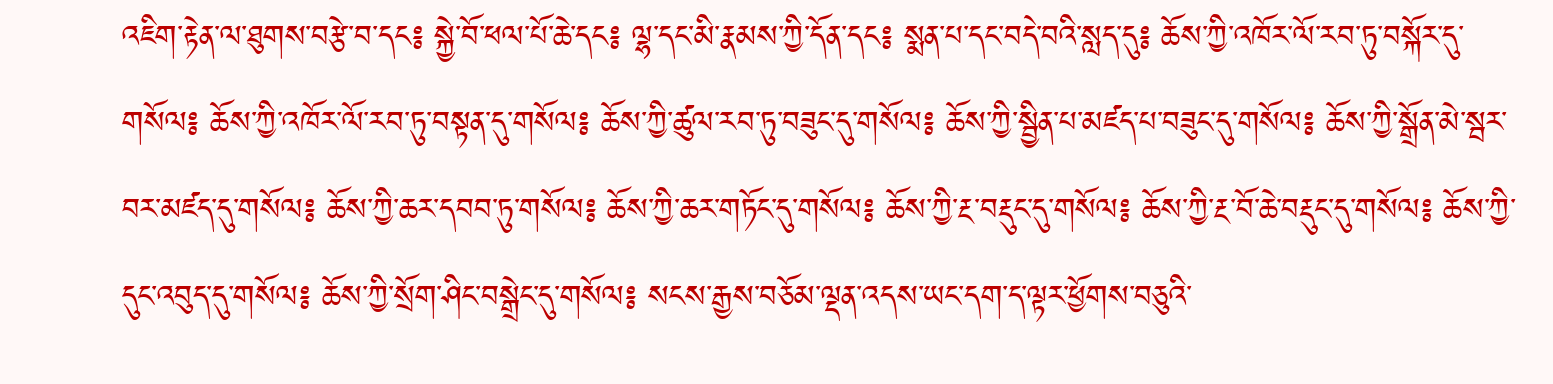འཇིག་རྟེན་ལ་ཐུགས་བརྩེ་བ་དང༔ སྐྱེ་བོ་ཕལ་པོ་ཆེ་དང༔ ལྷ་དང་མི་རྣམས་ཀྱི་དོན་དང༔ སྨན་པ་དང་བདེ་བའི་སླད་དུ༔ ཆོས་ཀྱི་འཁོར་ལོ་རབ་ཏུ་བསྐོར་དུ་གསོལ༔ ཆོས་ཀྱི་འཁོར་ལོ་རབ་ཏུ་བསྟན་དུ་གསོལ༔ ཆོས་ཀྱི་ཚུལ་རབ་ཏུ་བཟུང་དུ་གསོལ༔ ཆོས་ཀྱི་སྦྱིན་པ་མཛད་པ་བཟུང་དུ་གསོལ༔ ཆོས་ཀྱི་སྒྲོན་མེ་སྦར་བར་མཛད་དུ་གསོལ༔ ཆོས་ཀྱི་ཆར་དབབ་ཏུ་གསོལ༔ ཆོས་ཀྱི་ཆར་གཏོང་དུ་གསོལ༔ ཆོས་ཀྱི་རྔ་བརྡུང་དུ་གསོལ༔ ཆོས་ཀྱི་རྔ་བོ་ཆེ་བརྡུང་དུ་གསོལ༔ ཆོས་ཀྱི་དུང་འབུད་དུ་གསོལ༔ ཆོས་ཀྱི་སྲོག་ཤིང་བསྒྲེང་དུ་གསོལ༔ སངས་རྒྱས་བཅོམ་ལྡན་འདས་ཡང་དག་ད་ལྟར་ཕྱོགས་བཅུའི་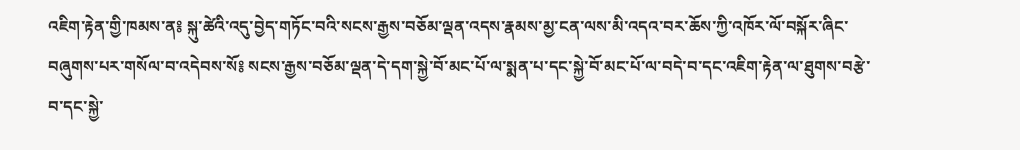འཇིག་རྟེན་གྱི་ཁམས་ན༔ སྐུ་ཚེའི་འདུ་བྱེད་གཏོང་བའི་སངས་རྒྱས་བཅོམ་ལྡན་འདས་རྣམས་མྱ་ངན་ལས་མི་འདའ་བར་ཆོས་ཀྱི་འཁོར་ལོ་བསྐོར་ཞིང་བཞུགས་པར་གསོལ་བ་འདེབས་སོ༔ སངས་རྒྱས་བཅོམ་ལྡན་དེ་དག་སྐྱེ་བོ་མང་པོ་ལ་སྨན་པ་དང་སྐྱེ་བོ་མང་པོ་ལ་བདེ་བ་དང་འཇིག་རྟེན་ལ་ཐུགས་བརྩེ་བ་དང་སྐྱེ་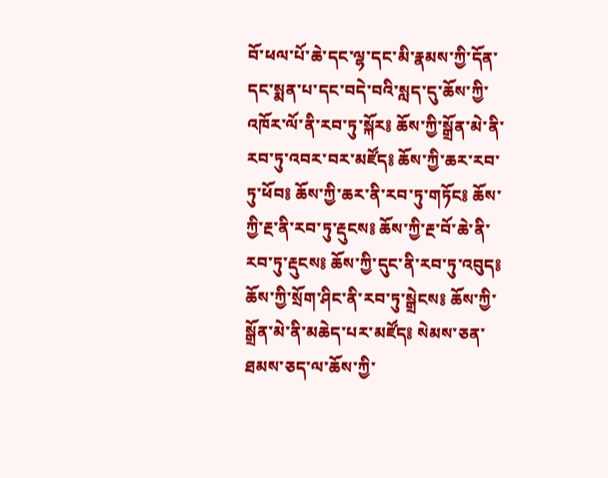བོ་ཕལ་པོ་ཆེ་དང་ལྷ་དང་མི་རྣམས་ཀྱི་དོན་དང་སྨན་པ་དང་བདེ་བའི་སླད་དུ་ཆོས་ཀྱི་འཁོར་ལོ་ནི་རབ་ཏུ་སྐོར༔ ཆོས་ཀྱི་སྒྲོན་མེ་ནི་རབ་ཏུ་འབར་བར་མཛོད༔ ཆོས་ཀྱི་ཆར་རབ་ཏུ་ཕོབ༔ ཆོས་ཀྱི་ཆར་ནི་རབ་ཏུ་གཏོང༔ ཆོས་ཀྱི་རྔ་ནི་རབ་ཏུ་རྡུངས༔ ཆོས་ཀྱི་རྔ་བོ་ཆེ་ནི་རབ་ཏུ་རྡུངས༔ ཆོས་ཀྱི་དུང་ནི་རབ་ཏུ་འབུད༔ ཆོས་ཀྱི་སྲོག་ཤིང་ནི་རབ་ཏུ་སྒྲེངས༔ ཆོས་ཀྱི་སྒྲོན་མེ་ནི་མཆེད་པར་མཛོད༔ སེམས་ཅན་ཐམས་ཅད་ལ་ཆོས་ཀྱི་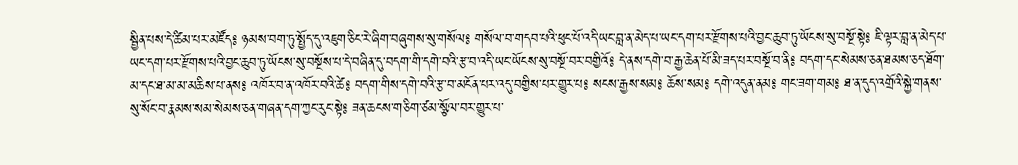སྦྱིན་པས་དེ་ཚིམ་པར་མཛོད༔ ཉམས་བག་ཏུ་སྤྱོད་དུ་འཇུག་ཅིང་རེ་ཞིག་བཞུགས་སུ་གསོལ༔ གསོལ་བ་གདབ་པའི་ཕུང་པོ་འདི་ཡང་བླ་ན་མེད་པ་ཡང་དག་པར་རྫོགས་པའི་བྱང་ཆུབ་ཏུ་ཡོངས་སུ་བསྔོ་སྟེ༔ ཇི་ལྟར་བླ་ན་མེད་པ་ཡང་དག་པར་རྫོགས་པའི་བྱང་ཆུབ་ཏུ་ཡོངས་སུ་བསྔོས་པ་དེ་བཞིན་དུ་བདག་གི་དགེ་བའི་རྩ་བ་འདི་ཡང་ཡོངས་སུ་བསྔོ་བར་བགྱིའོ༔ དེ་ནས་དགེ་བ་རྒྱ་ཆེན་པོ་མི་ཟད་པར་བསྔོ་བ་ནི༔ བདག་དང་སེམས་ཅན་ཐམས་ཅད་ཐོག་མ་དང་ཐ་མ་མ་མཆིས་པ་ནས༔ འཁོར་བ་ན་འཁོར་བའི་ཚེ༔ བདག་གིས་དགེ་བའི་རྩ་བ་མངོན་པར་འདུ་བགྱིས་པར་གྱུར་པ༔ སངས་རྒྱས་སམ༔ ཆོས་སམ༔ དགེ་འདུན་ནམ༔ གང་ཟག་གམ༔ ཐ་ན་དུད་འགྲོའི་སྐྱེ་གནས་སུ་སོང་བ་རྣམས་སམ་སེམས་ཅན་གཞན་དག་ཀྱང་རུང་སྟེ༔ ཟན་ཆངས་གཅིག་ཙམ་སྩོལ་བར་གྱུར་པ་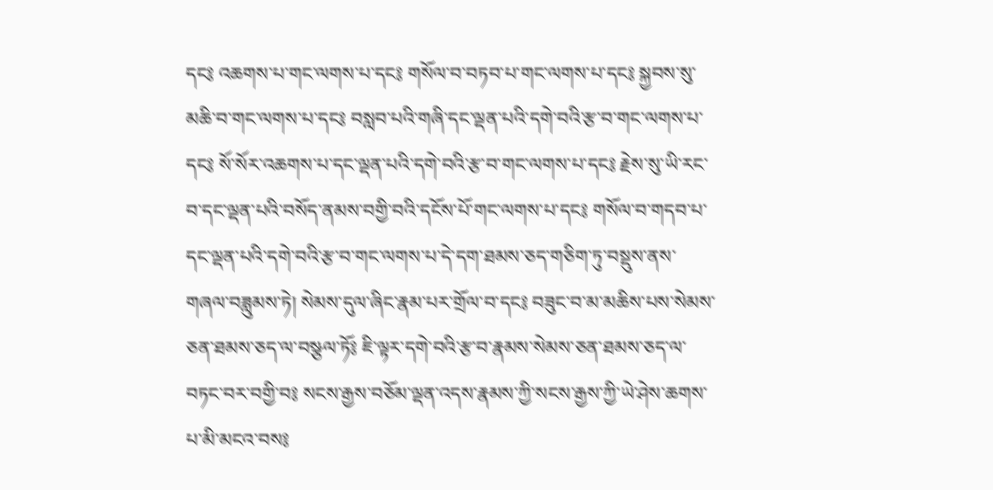དང༔ འཆགས་པ་གང་ལགས་པ་དང༔ གསོལ་བ་བཏབ་པ་གང་ལགས་པ་དང༔ སྐྱབས་སུ་མཆི་བ་གང་ལགས་པ་དང༔ བསླབ་པའི་གཞི་དང་ལྡན་པའི་དགེ་བའི་རྩ་བ་གང་ལགས་པ་དང༔ སོ་སོར་འཆགས་པ་དང་ལྡན་པའི་དགེ་བའི་རྩ་བ་གང་ལགས་པ་དང༔ རྗེས་སུ་ཡི་རང་བ་དང་ལྡན་པའི་བསོད་ནམས་བགྱི་བའི་དངོས་པོ་གང་ལགས་པ་དང༔ གསོལ་བ་གདབ་པ་དང་ལྡན་པའི་དགེ་བའི་རྩ་བ་གང་ལགས་པ་དེ་དག་ཐམས་ཅད་གཅིག་ཏུ་བསྡུས་ནས་གཞལ་བཟླུམས་ཏེ། སེམས་དུལ་ཞིང་རྣམ་པར་གྲོལ་བ་དང༔ བཟུང་བ་མ་མཆིས་པས་སེམས་ཅན་ཐམས་ཅད་ལ་བསྩལ་ཏོ༔ ཇི་ལྟར་དགེ་བའི་རྩ་བ་རྣམས་སེམས་ཅན་ཐམས་ཅད་ལ་བཏང་བར་བགྱི་བ༔ སངས་རྒྱས་བཅོམ་ལྡན་འདས་རྣམས་ཀྱི་སངས་རྒྱས་ཀྱི་ཡེ་ཤེས་ཆགས་པ་མི་མངའ་བས༔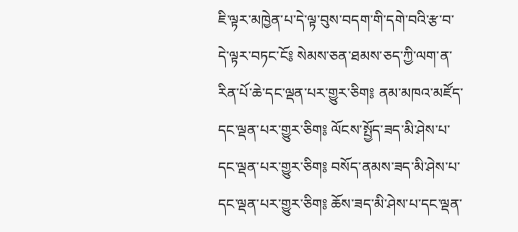ཇི་ལྟར་མཁྱེན་པ་དེ་ལྟ་བུས་བདག་གི་དགེ་བའི་རྩ་བ་དེ་ལྟར་བཏང་ངོ༔ སེམས་ཅན་ཐམས་ཅད་ཀྱི་ལག་ན་རིན་པོ་ཆེ་དང་ལྡན་པར་གྱུར་ཅིག༔ ནམ་མཁའ་མཛོད་དང་ལྡན་པར་གྱུར་ཅིག༔ ལོངས་སྤྱོད་ཟད་མི་ཤེས་པ་དང་ལྡན་པར་གྱུར་ཅིག༔ བསོད་ནམས་ཟད་མི་ཤེས་པ་དང་ལྡན་པར་གྱུར་ཅིག༔ ཆོས་ཟད་མི་ཤེས་པ་དང་ལྡན་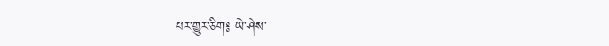པར་གྱུར་ཅིག༔ ཡེ་ཤེས་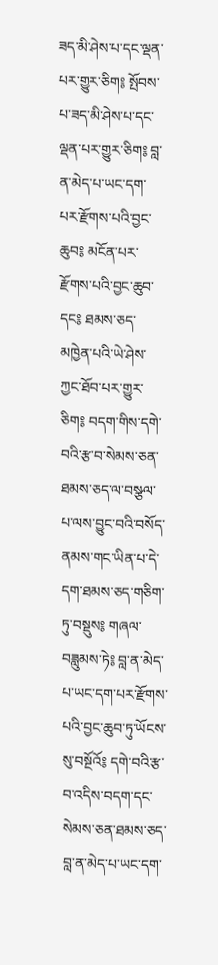ཟད་མི་ཤེས་པ་དང་ལྡན་པར་གྱུར་ཅིག༔ སྤོབས་པ་ཟད་མི་ཤེས་པ་དང་ལྡན་པར་གྱུར་ཅིག༔ བླ་ན་མེད་པ་ཡང་དག་པར་རྫོགས་པའི་བྱང་ཆུབ༔ མངོན་པར་རྫོགས་པའི་བྱང་ཆུབ་དང༔ ཐམས་ཅད་མཁྱེན་པའི་ཡེ་ཤེས་ཀྱང་ཐོབ་པར་གྱུར་ཅིག༔ བདག་གིས་དགེ་བའི་རྩ་བ་སེམས་ཅན་ཐམས་ཅད་ལ་བསྩལ་པ་ལས་བྱུང་བའི་བསོད་ནམས་གང་ཡིན་པ་དེ་དག་ཐམས་ཅད་གཅིག་ཏུ་བསྡུས༔ གཞལ་བཟླུམས་ཏེ༔ བླ་ན་མེད་པ་ཡང་དག་པར་རྫོགས་པའི་བྱང་ཆུབ་ཏུ་ཡོངས་སུ་བསྔོའོ༔ དགེ་བའི་རྩ་བ་འདིས་བདག་དང་སེམས་ཅན་ཐམས་ཅད་བླ་ན་མེད་པ་ཡང་དག་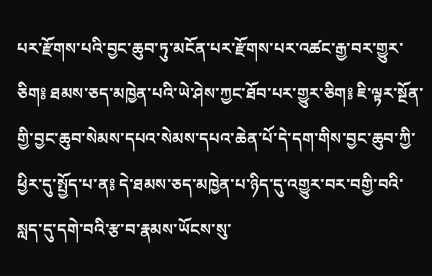པར་རྫོགས་པའི་བྱང་ཆུབ་ཏུ་མངོན་པར་རྫོགས་པར་འཚང་རྒྱ་བར་གྱུར་ཅིག༔ ཐམས་ཅད་མཁྱེན་པའི་ཡེ་ཤེས་ཀྱང་ཐོབ་པར་གྱུར་ཅིག༔ ཇི་ལྟར་སྔོན་གྱི་བྱང་ཆུབ་སེམས་དཔའ་སེམས་དཔའ་ཆེན་པོ་དེ་དག་གིས་བྱང་ཆུབ་ཀྱི་ཕྱིར་དུ་སྤྱོད་པ་ན༔ དེ་ཐམས་ཅད་མཁྱེན་པ་ཉིད་དུ་འགྱུར་བར་བགྱི་བའི་སླད་དུ་དགེ་བའི་རྩ་བ་རྣམས་ཡོངས་སུ་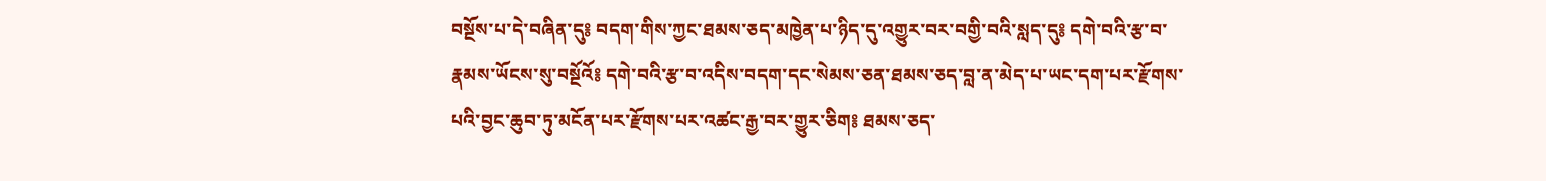བསྔོས་པ་དེ་བཞིན་དུ༔ བདག་གིས་ཀྱང་ཐམས་ཅད་མཁྱེན་པ་ཉིད་དུ་འགྱུར་བར་བགྱི་བའི་སླད་དུ༔ དགེ་བའི་རྩ་བ་རྣམས་ཡོངས་སུ་བསྔོའོ༔ དགེ་བའི་རྩ་བ་འདིས་བདག་དང་སེམས་ཅན་ཐམས་ཅད་བླ་ན་མེད་པ་ཡང་དག་པར་རྫོགས་པའི་བྱང་ཆུབ་ཏུ་མངོན་པར་རྫོགས་པར་འཚང་རྒྱ་བར་གྱུར་ཅིག༔ ཐམས་ཅད་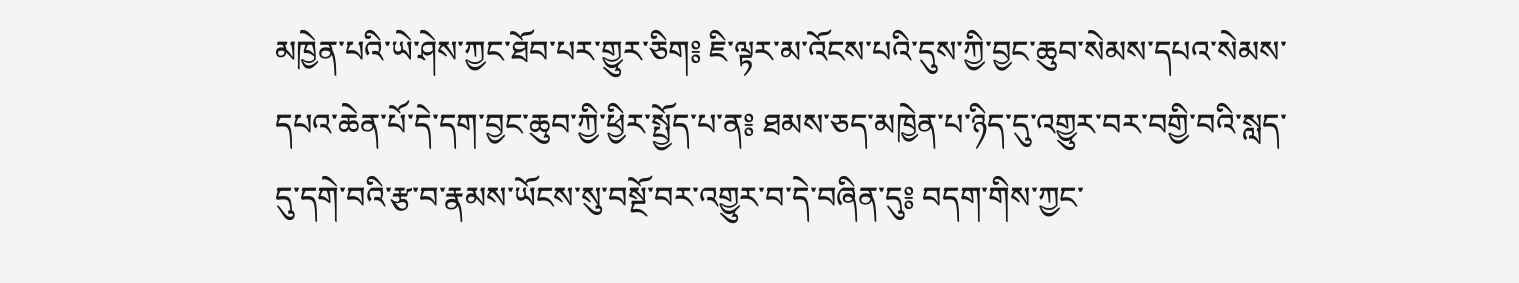མཁྱེན་པའི་ཡེ་ཤེས་ཀྱང་ཐོབ་པར་གྱུར་ཅིག༔ ཇི་ལྟར་མ་འོངས་པའི་དུས་ཀྱི་བྱང་ཆུབ་སེམས་དཔའ་སེམས་དཔའ་ཆེན་པོ་དེ་དག་བྱང་ཆུབ་ཀྱི་ཕྱིར་སྤྱོད་པ་ན༔ ཐམས་ཅད་མཁྱེན་པ་ཉིད་དུ་འགྱུར་བར་བགྱི་བའི་སླད་དུ་དགེ་བའི་རྩ་བ་རྣམས་ཡོངས་སུ་བསྔོ་བར་འགྱུར་བ་དེ་བཞིན་དུ༔ བདག་གིས་ཀྱང་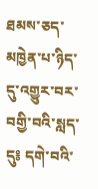ཐམས་ཅད་མཁྱེན་པ་ཉིད་དུ་འགྱུར་བར་བགྱི་བའི་སླད་དུ༔ དགེ་བའི་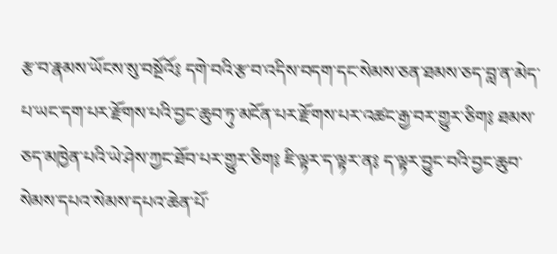རྩ་བ་རྣམས་ཡོངས་སུ་བསྔོའོ༔ དགེ་བའི་རྩ་བ་འདིས་བདག་དང་སེམས་ཅན་ཐམས་ཅད་བླ་ན་མེད་པ་ཡང་དག་པར་རྫོགས་པའི་བྱང་ཆུབ་ཏུ་མངོན་པར་རྫོགས་པར་འཚང་རྒྱ་བར་གྱུར་ཅིག༔ ཐམས་ཅད་མཁྱེན་པའི་ཡེ་ཤེས་ཀྱང་ཐོབ་པར་གྱུར་ཅིག༔ ཇི་ལྟར་ད་ལྟར་ན༔ ད་ལྟར་བྱུང་བའི་བྱང་ཆུབ་སེམས་དཔའ་སེམས་དཔའ་ཆེན་པོ་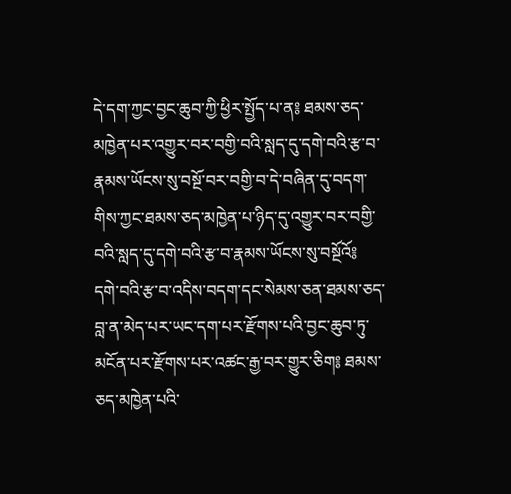དེ་དག་ཀྱང་བྱང་ཆུབ་ཀྱི་ཕྱིར་སྤྱོད་པ་ན༔ ཐམས་ཅད་མཁྱེན་པར་འགྱུར་བར་བགྱི་བའི་སླད་དུ་དགེ་བའི་རྩ་བ་རྣམས་ཡོངས་སུ་བསྔོ་བར་བགྱི་བ་དེ་བཞིན་དུ་བདག་གིས་ཀྱང་ཐམས་ཅད་མཁྱེན་པ་ཉིད་དུ་འགྱུར་བར་བགྱི་བའི་སླད་དུ་དགེ་བའི་རྩ་བ་རྣམས་ཡོངས་སུ་བསྔོའོ༔ དགེ་བའི་རྩ་བ་འདིས་བདག་དང་སེམས་ཅན་ཐམས་ཅད་བླ་ན་མེད་པར་ཡང་དག་པར་རྫོགས་པའི་བྱང་ཆུབ་ཏུ་མངོན་པར་རྫོགས་པར་འཚང་རྒྱ་བར་གྱུར་ཅིག༔ ཐམས་ཅད་མཁྱེན་པའི་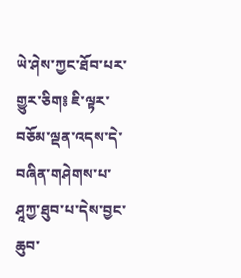ཡེ་ཤེས་ཀྱང་ཐོབ་པར་གྱུར་ཅིག༔ ཇི་ལྟར་བཅོམ་ལྡན་འདས་དེ་བཞིན་གཤེགས་པ་ཤཱཀྱ་ཐུབ་པ་དེས་བྱང་ཆུབ་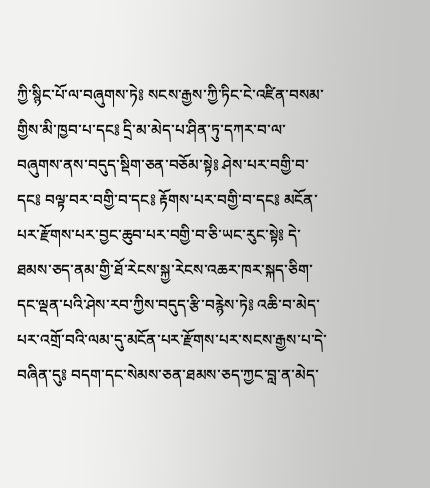ཀྱི་སྙིང་པོ་ལ་བཞུགས་ཏེ༔ སངས་རྒྱས་ཀྱི་ཏིང་ངེ་འཛིན་བསམ་གྱིས་མི་ཁྱབ་པ་དང༔ དྲི་མ་མེད་པ་ཤིན་ཏུ་དཀར་བ་ལ་བཞུགས་ནས་བདུད་སྡིག་ཅན་བཅོམ་སྟེ༔ ཤེས་པར་བགྱི་བ་དང༔ བལྟ་བར་བགྱི་བ་དང༔ རྟོགས་པར་བགྱི་བ་དང༔ མངོན་པར་རྫོགས་པར་བྱང་ཆུབ་པར་བགྱི་བ་ཅི་ཡང་རུང་སྟེ༔ དེ་ཐམས་ཅད་ནམ་གྱི་ཐོ་རེངས་སྐྱ་རེངས་འཆར་ཁར་སྐད་ཅིག་དང་ལྡན་པའི་ཤེས་རབ་ཀྱིས་བདུད་རྩི་བརྙེས་ཏེ༔ འཆི་བ་མེད་པར་འགྲོ་བའི་ལམ་དུ་མངོན་པར་རྫོགས་པར་སངས་རྒྱས་པ་དེ་བཞིན་དུ༔ བདག་དང་སེམས་ཅན་ཐམས་ཅད་ཀྱང་བླ་ན་མེད་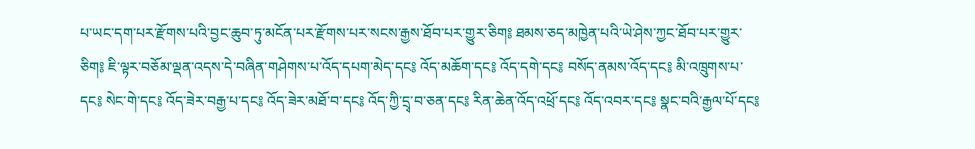པ་ཡང་དག་པར་རྫོགས་པའི་བྱང་ཆུབ་ཏུ་མངོན་པར་རྫོགས་པར་སངས་རྒྱས་ཐོབ་པར་གྱུར་ཅིག༔ ཐམས་ཅད་མཁྱེན་པའི་ཡེ་ཤེས་ཀྱང་ཐོབ་པར་གྱུར་ཅིག༔ ཇི་ལྟར་བཅོམ་ལྡན་འདས་དེ་བཞིན་གཤེགས་པ་འོད་དཔག་མེད་དང༔ འོད་མཆོག་དང༔ འོད་དགེ་དང༔ བསོད་ནམས་འོད་དང༔ མི་འཁྲུགས་པ་དང༔ སེང་གེ་དང༔ འོད་ཟེར་བརྒྱ་པ་དང༔ འོད་ཟེར་མཐོ་བ་དང༔ འོད་ཀྱི་དྲྭ་བ་ཅན་དང༔ རིན་ཆེན་འོད་འཕྲོ་དང༔ འོད་འབར་དང༔ སྣང་བའི་རྒྱལ་པོ་དང༔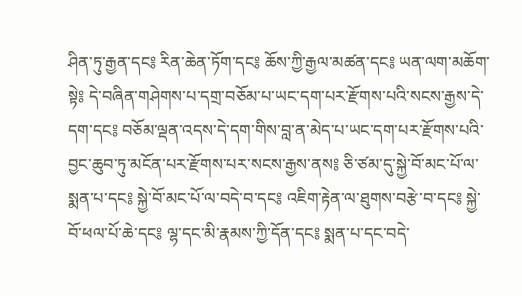ཤིན་ཏུ་རྒྱན་དང༔ རིན་ཆེན་ཏོག་དང༔ ཆོས་ཀྱི་རྒྱལ་མཚན་དང༔ ཡན་ལག་མཆོག་སྟེ༔ དེ་བཞིན་གཤེགས་པ་དགྲ་བཅོམ་པ་ཡང་དག་པར་རྫོགས་པའི་སངས་རྒྱས་དེ་དག་དང༔ བཅོམ་ལྡན་འདས་དེ་དག་གིས་བླ་ན་མེད་པ་ཡང་དག་པར་རྫོགས་པའི་བྱང་ཆུབ་ཏུ་མངོན་པར་རྫོགས་པར་སངས་རྒྱས་ནས༔ ཅི་ཙམ་དུ་སྐྱེ་བོ་མང་པོ་ལ་སྨན་པ་དང༔ སྐྱེ་བོ་མང་པོ་ལ་བདེ་བ་དང༔ འཇིག་རྟེན་ལ་ཐུགས་བརྩེ་བ་དང༔ སྐྱེ་བོ་ཕལ་པོ་ཆེ་དང༔ ལྷ་དང་མི་རྣམས་ཀྱི་དོན་དང༔ སྨན་པ་དང་བདེ་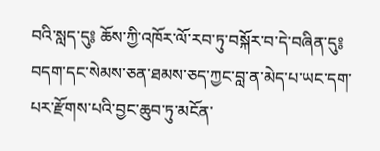བའི་སླད་དུ༔ ཆོས་ཀྱི་འཁོར་ལོ་རབ་ཏུ་བསྐོར་བ་དེ་བཞིན་དུ༔ བདག་དང་སེམས་ཅན་ཐམས་ཅད་ཀྱང་བླ་ན་མེད་པ་ཡང་དག་པར་རྫོགས་པའི་བྱང་ཆུབ་ཏུ་མངོན་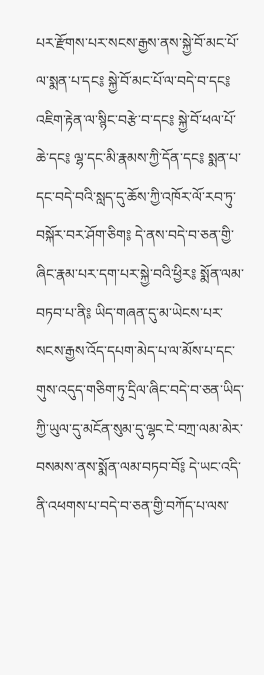པར་རྫོགས་པར་སངས་རྒྱས་ནས་སྐྱེ་བོ་མང་པོ་ལ་སྨན་པ་དང༔ སྐྱེ་བོ་མང་པོ་ལ་བདེ་བ་དང༔ འཇིག་རྟེན་ལ་སྙིང་བརྩེ་བ་དང༔ སྐྱེ་བོ་ཕལ་པོ་ཆེ་དང༔ ལྷ་དང་མི་རྣམས་ཀྱི་དོན་དང༔ སྨན་པ་དང་བདེ་བའི་སླད་དུ་ཆོས་ཀྱི་འཁོར་ལོ་རབ་ཏུ་བསྐོར་བར་ཤོག་ཅིག༔ དེ་ནས་བདེ་བ་ཅན་གྱི་ཞིང་རྣམ་པར་དག་པར་སྐྱེ་བའི་ཕྱིར༔ སྨོན་ལམ་བཏབ་པ་ནི༔ ཡིད་གཞན་དུ་མ་ཡེངས་པར་སངས་རྒྱས་འོད་དཔག་མེད་པ་ལ་མོས་པ་དང་གུས་འདུད་གཅིག་ཏུ་དྲིལ་ཞིང་བདེ་བ་ཅན་ཡིད་ཀྱི་ཡུལ་དུ་མངོན་སུམ་དུ་ལྷང་ངེ་བཀྲ་ལམ་མེར་བསམས་ནས་སྨོན་ལམ་བཏབ་བོ༔ དེ་ཡང་འདི་ནི་འཕགས་པ་བདེ་བ་ཅན་གྱི་བཀོད་པ་ལས་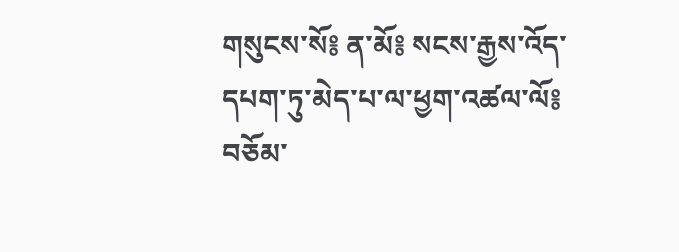གསུངས་སོ༔ ན་མོ༔ སངས་རྒྱས་འོད་དཔག་ཏུ་མེད་པ་ལ་ཕྱག་འཚལ་ལོ༔ བཅོམ་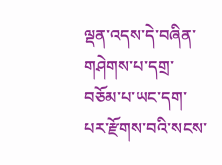ལྡན་འདས་དེ་བཞིན་གཤེགས་པ་དགྲ་བཅོམ་པ་ཡང་དག་པར་རྫོགས་བའི་སངས་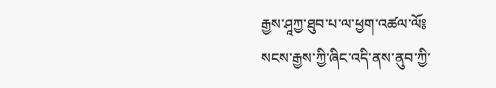རྒྱས་ཤཱཀྱ་ཐུབ་པ་ལ་ཕྱག་འཚལ་ལོ༔ སངས་རྒྱས་ཀྱི་ཞིང་འདི་ནས་ནུབ་ཀྱི་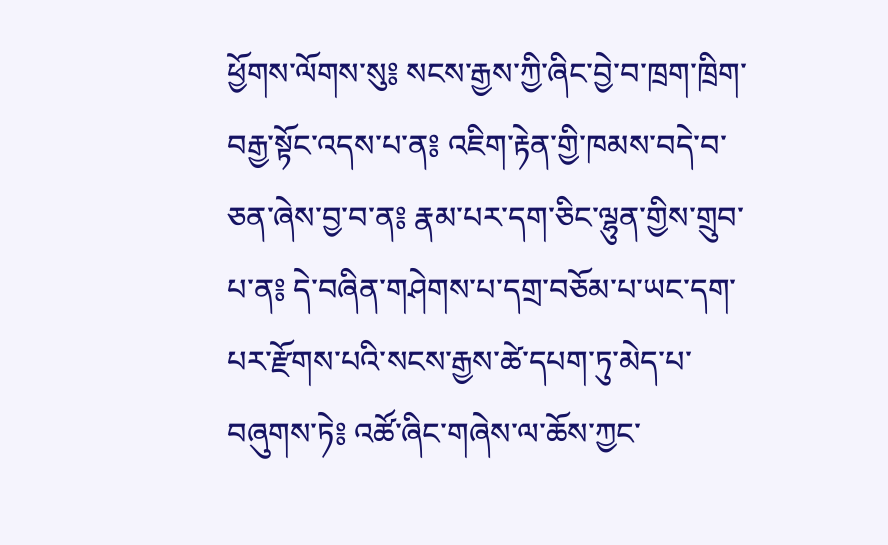ཕྱོགས་ལོགས་སུ༔ སངས་རྒྱས་ཀྱི་ཞིང་བྱེ་བ་ཁྲག་ཁྲིག་བརྒྱ་སྟོང་འདས་པ་ན༔ འཇིག་རྟེན་གྱི་ཁམས་བདེ་བ་ཅན་ཞེས་བྱ་བ་ན༔ རྣམ་པར་དག་ཅིང་ལྷུན་གྱིས་གྲུབ་པ་ན༔ དེ་བཞིན་གཤེགས་པ་དགྲ་བཅོམ་པ་ཡང་དག་པར་རྫོགས་པའི་སངས་རྒྱས་ཚེ་དཔག་ཏུ་མེད་པ་བཞུགས་ཏེ༔ འཚོ་ཞིང་གཞེས་ལ་ཆོས་ཀྱང་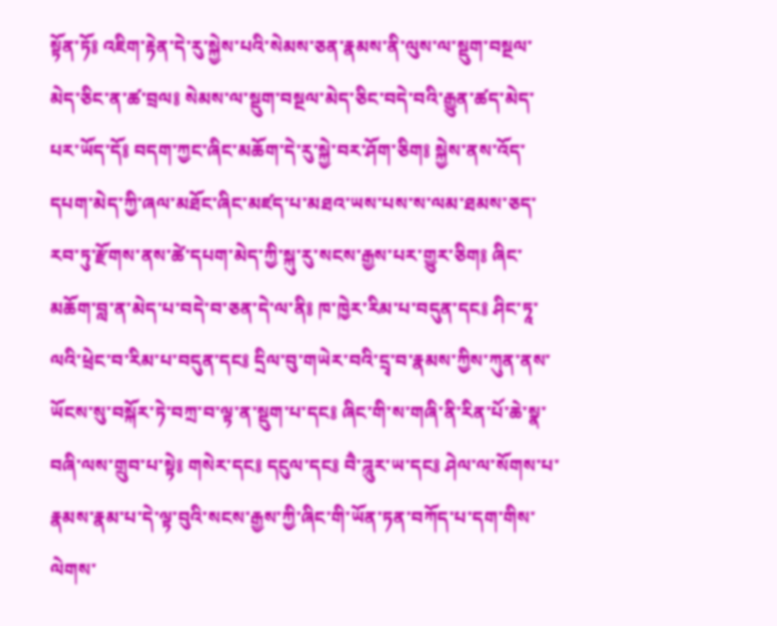སྟོན་ཏོ༔ འཇིག་རྟེན་དེ་རུ་སྐྱེས་པའི་སེམས་ཅན་རྣམས་ནི་ལུས་ལ་སྡུག་བསྔལ་མེད་ཅིང་ན་ཚ་བྲལ༔ སེམས་ལ་སྡུག་བསྔལ་མེད་ཅིང་བདེ་བའི་རྒྱུན་ཚད་མེད་པར་ཡོད་དོ༔ བདག་ཀྱང་ཞིང་མཆོག་དེ་རུ་སྐྱེ་བར་ཤོག་ཅིག༔ སྐྱེས་ནས་འོད་དཔག་མེད་ཀྱི་ཞལ་མཐོང་ཞིང་མཛད་པ་མཐའ་ཡས་པས་ས་ལམ་ཐམས་ཅད་རབ་ཏུ་རྫོགས་ནས་ཚེ་དཔག་མེད་ཀྱི་སྐུ་རུ་སངས་རྒྱས་པར་གྱུར་ཅིག༔ ཞིང་མཆོག་བླ་ན་མེད་པ་བདེ་བ་ཅན་དེ་ལ་ནི༔ ཁ་ཁྱེར་རིམ་པ་བདུན་དང༔ ཤིང་ཏཱ་ལའི་ཕྲེང་བ་རིམ་པ་བདུན་དང༔ དྲིལ་བུ་གཡེར་བའི་དྲྭ་བ་རྣམས་ཀྱིས་ཀུན་ནས་ཡོངས་སུ་བསྐོར་ཏེ་བཀྲ་བ་ལྟ་ན་སྡུག་པ་དང༔ ཞིང་གི་ས་གཞི་ནི་རིན་པོ་ཆེ་སྣ་བཞི་ལས་གྲུབ་པ་སྟེ༔ གསེར་དང༔ དངུལ་དང༔ བཻ་ཌཱུར་ཡ་དང༔ ཤེལ་ལ་སོགས་པ་རྣམས་རྣམ་པ་དེ་ལྟ་བུའི་སངས་རྒྱས་ཀྱི་ཞིང་གི་ཡོན་ཏན་བཀོད་པ་དག་གིས་ལེགས་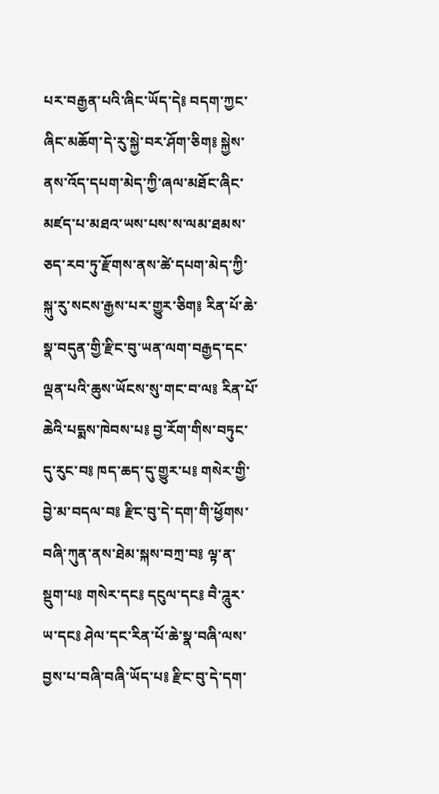པར་བརྒྱན་པའི་ཞིང་ཡོད་དེ༔ བདག་ཀྱང་ཞིང་མཆོག་དེ་རུ་སྐྱེ་བར་ཤོག་ཅིག༔ སྐྱེས་ནས་འོད་དཔག་མེད་ཀྱི་ཞལ་མཐོང་ཞིང་མཛད་པ་མཐའ་ཡས་པས་ས་ལམ་ཐམས་ཅད་རབ་ཏུ་རྫོགས་ནས་ཚེ་དཔག་མེད་ཀྱི་སྐུ་རུ་སངས་རྒྱས་པར་གྱུར་ཅིག༔ རིན་པོ་ཆེ་སྣ་བདུན་གྱི་རྫིང་བུ་ཡན་ལག་བརྒྱད་དང་ལྡན་པའི་ཆུས་ཡོངས་སུ་གང་བ་ལ༔ རིན་པོ་ཆེའི་པདྨས་ཁེབས་པ༔ བྱ་རོག་གིས་བཏུང་དུ་རུང་བ༔ ཁད་ཆད་དུ་གྱུར་པ༔ གསེར་གྱི་བྱེ་མ་བདལ་བ༔ རྫིང་བུ་དེ་དག་གི་ཕྱོགས་བཞི་ཀུན་ནས་ཐེམ་སྐས་བཀྲ་བ༔ ལྟ་ན་སྡུག་པ༔ གསེར་དང༔ དངུལ་དང༔ བཻ་ཌཱུར་ཡ་དང༔ ཤེལ་དང་རིན་པོ་ཆེ་སྣ་བཞི་ལས་བྱས་པ་བཞི་བཞི་ཡོད་པ༔ རྫིང་བུ་དེ་དག་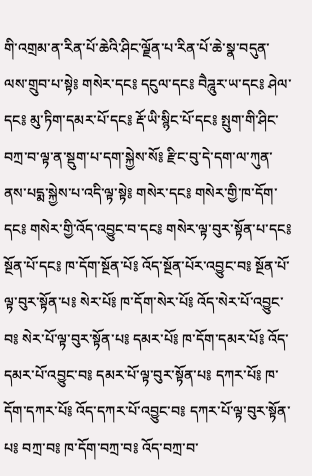གི་འགྲམ་ན་རིན་པོ་ཆེའི་ཤིང་ལྗོན་པ་རིན་པོ་ཆེ་སྣ་བདུན་ལས་གྲུབ་པ་སྟེ༔ གསེར་དང༔ དངུལ་དང༔ བཻཌཱུར་ཡ་དང༔ ཤེལ་དང༔ མུ་ཏིག་དམར་པོ་དང༔ རྡོ་ཡི་སྙིང་པོ་དང༔ སྤུག་གི་ཤིང་བཀྲ་བ་ལྟ་ན་སྡུག་པ་དག་སྐྱེས་སོ༔ རྫིང་བུ་དེ་དག་ལ་ཀུན་ནས་པདྨ་སྐྱེས་པ་འདི་ལྟ་སྟེ༔ གསེར་དང༔ གསེར་གྱི་ཁ་དོག་དང༔ གསེར་གྱི་འོད་འབྱུང་བ་དང༔ གསེར་ལྟ་བུར་སྟོན་པ་དང༔ སྔོན་པོ་དང༔ ཁ་དོག་སྔོན་པོ༔ འོད་སྔོན་པོར་འབྱུང་བ༔ སྔོན་པོ་ལྟ་བུར་སྟོན་པ༔ སེར་པོ༔ ཁ་དོག་སེར་པོ༔ འོད་སེར་པོ་འབྱུང་བ༔ སེར་པོ་ལྟ་བུར་སྟོན་པ༔ དམར་པོ༔ ཁ་དོག་དམར་པོ༔ འོད་དམར་པོ་འབྱུང་བ༔ དམར་པོ་ལྟ་བུར་སྟོན་པ༔ དཀར་པོ༔ ཁ་དོག་དཀར་པོ༔ འོད་དཀར་པོ་འབྱུང་བ༔ དཀར་པོ་ལྟ་བུར་སྟོན་པ༔ བཀྲ་བ༔ ཁ་དོག་བཀྲ་བ༔ འོད་བཀྲ་བ་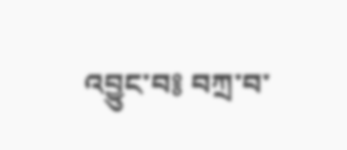འབྱུང་བ༔ བཀྲ་བ་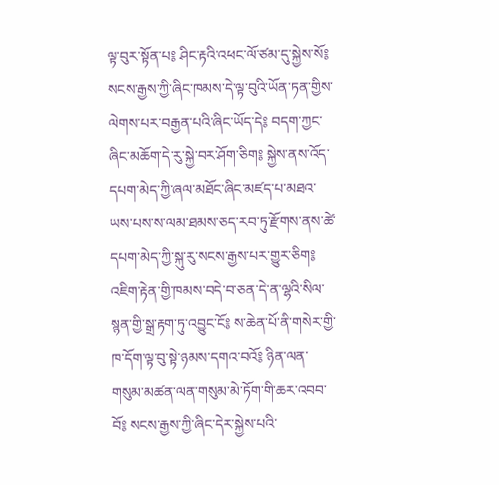ལྟ་བུར་སྟོན་པ༔ ཤིང་རྟའི་འཕང་ལོ་ཙམ་དུ་སྐྱེས་སོ༔ སངས་རྒྱས་ཀྱི་ཞིང་ཁམས་དེ་ལྟ་བུའི་ཡོན་ཏན་གྱིས་ལེགས་པར་བརྒྱན་པའི་ཞིང་ཡོད་དེ༔ བདག་ཀྱང་ཞིང་མཆོག་དེ་རུ་སྐྱེ་བར་ཤོག་ཅིག༔ སྐྱེས་ནས་འོད་དཔག་མེད་ཀྱི་ཞལ་མཐོང་ཞིང་མཛད་པ་མཐའ་ཡས་པས་ས་ལམ་ཐམས་ཅད་རབ་ཏུ་རྫོགས་ནས་ཚེ་དཔག་མེད་ཀྱི་སྐུ་རུ་སངས་རྒྱས་པར་གྱུར་ཅིག༔ འཇིག་རྟེན་གྱི་ཁམས་བདེ་བ་ཅན་དེ་ན་ལྷའི་སིལ་སྙན་གྱི་སྒྲ་རྟག་ཏུ་འབྱུང་ངོ༔ ས་ཆེན་པོ་ནི་གསེར་གྱི་ཁ་དོག་ལྟ་བུ་སྟེ་ཉམས་དགའ་བའོ༔ ཉིན་ལན་གསུམ་མཚན་ལན་གསུམ་མེ་ཏོག་གི་ཆར་འབབ་བོ༔ སངས་རྒྱས་ཀྱི་ཞིང་དེར་སྐྱེས་པའི་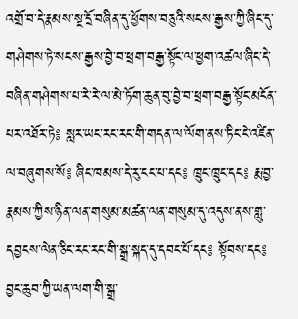འགྲོ་བ་དེ་རྣམས་སྔ་དྲོ་བཞིན་དུ་ཕྱོགས་བཅུའི་སངས་རྒྱས་ཀྱི་ཞིང་དུ་གཤེགས་ཏེ་སངས་རྒྱས་བྱེ་བ་ཕྲག་བརྒྱ་སྟོང་ལ་ཕྱག་འཚལ་ཞིང་དེ་བཞིན་གཤེགས་པ་རེ་རེ་ལ་མེ་ཏོག་ཆུན་བུ་བྱེ་བ་ཕྲག་བརྒྱ་སྟོང་མངོན་པར་འཐོར་ཏེ༔ སླར་ཡང་རང་རང་གི་གདན་ལ་ལོག་ནས་ཏིང་ངེ་འཛིན་ལ་བཞུགས་སོ༔ ཞིང་ཁམས་དེ་རུ་ངང་པ་དང༔ ཁྲུང་ཁྲུང་དང༔ རྨ་བྱ་རྣམས་ཀྱིས་ཉིན་ལན་གསུམ་མཚན་ལན་གསུམ་དུ་འདུས་ནས་གླུ་དབྱངས་ལེན་ཅིང་རང་རང་གི་སྒྲ་སྐད་དུ་དབང་པོ་དང༔ སྟོབས་དང༔ བྱང་ཆུབ་ཀྱི་ཡན་ལག་གི་སྒྲ་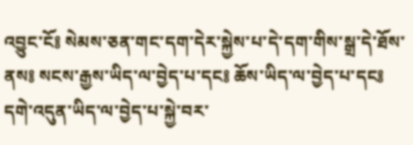འབྱུང་ངོ༔ སེམས་ཅན་གང་དག་དེར་སྐྱེས་པ་དེ་དག་གིས་སྒྲ་དེ་ཐོས་ནས༔ སངས་རྒྱས་ཡིད་ལ་བྱེད་པ་དང༔ ཆོས་ཡིད་ལ་བྱེད་པ་དང༔ དགེ་འདུན་ཡིད་ལ་བྱེད་པ་སྐྱེ་བར་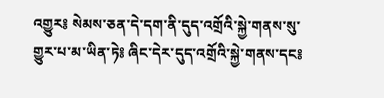འགྱུར༔ སེམས་ཅན་དེ་དག་ནི་དུད་འགྲོའི་སྐྱེ་གནས་སུ་གྱུར་པ་མ་ཡིན་ཏེ༔ ཞིང་དེར་དུད་འགྲོའི་སྐྱེ་གནས་དང༔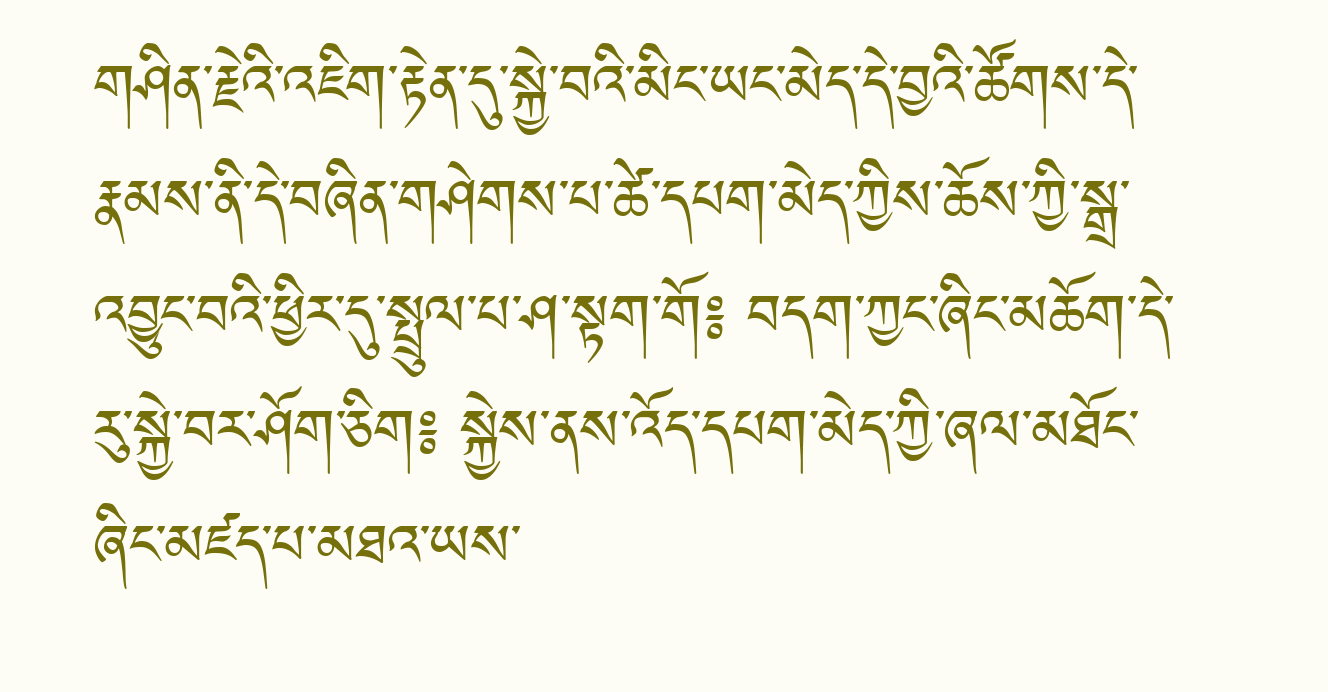གཤིན་རྗེའི་འཇིག་རྟེན་དུ་སྐྱེ་བའི་མིང་ཡང་མེད་དེ་བྱའི་ཚོགས་དེ་རྣམས་ནི་དེ་བཞིན་གཤེགས་པ་ཚེ་དཔག་མེད་ཀྱིས་ཆོས་ཀྱི་སྒྲ་འབྱུང་བའི་ཕྱིར་དུ་སྤྲུལ་པ་ཤ་སྟག་གོ༔ བདག་ཀྱང་ཞིང་མཆོག་དེ་རུ་སྐྱེ་བར་ཤོག་ཅིག༔ སྐྱེས་ནས་འོད་དཔག་མེད་ཀྱི་ཞལ་མཐོང་ཞིང་མཛད་པ་མཐའ་ཡས་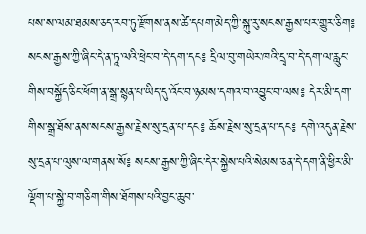པས་ས་ལམ་ཐམས་ཅད་རབ་ཏུ་རྫོགས་ནས་ཚེ་དཔག་མེད་ཀྱི་སྐུ་རུ་སངས་རྒྱས་པར་གྱུར་ཅིག༔ སངས་རྒྱས་ཀྱི་ཞིང་དེ་ན་ཏཱ་ལའི་ཕྲེང་བ་དེ་དག་དང༔ དྲིལ་བུ་གཡེར་ཁའི་དྲྭ་བ་དེ་དག་ལ་རླུང་གིས་བསྐྱོད་ཅིང་ཕོག་ན་སྒྲ་སྙན་པ་ཡིད་དུ་འོང་བ་ཉམས་དགའ་བ་འབྱུང་བ་ལས༔ དེར་མི་དག་གིས་སྒྲ་ཐོས་ནས་སངས་རྒྱས་རྗེས་སུ་དྲན་པ་དང༔ ཆོས་རྗེས་སུ་དྲན་པ་དང༔ དགེ་འདུན་རྗེས་སུ་དྲན་པ་ལུས་ལ་གནས་སོ༔ སངས་རྒྱས་ཀྱི་ཞིང་དེར་སྐྱེས་པའི་སེམས་ཅན་དེ་དག་ནི་ཕྱིར་མི་ལྡོག་པ་སྐྱེ་བ་གཅིག་གིས་ཐོགས་པའི་བྱང་ཆུབ་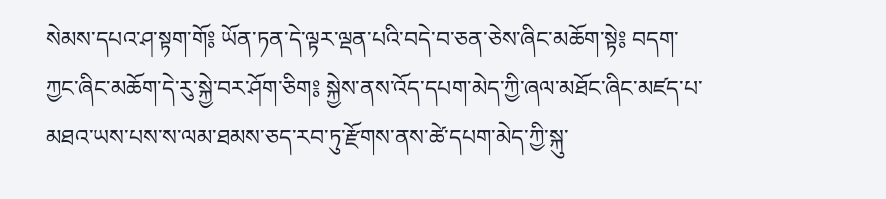སེམས་དཔའ་ཤ་སྟག་གོ༔ ཡོན་ཏན་དེ་ལྟར་ལྡན་པའི་བདེ་བ་ཅན་ཅེས་ཞིང་མཆོག་སྟེ༔ བདག་ཀྱང་ཞིང་མཆོག་དེ་རུ་སྐྱེ་བར་ཤོག་ཅིག༔ སྐྱེས་ནས་འོད་དཔག་མེད་ཀྱི་ཞལ་མཐོང་ཞིང་མཛད་པ་མཐའ་ཡས་པས་ས་ལམ་ཐམས་ཅད་རབ་ཏུ་རྫོགས་ནས་ཚེ་དཔག་མེད་ཀྱི་སྐུ་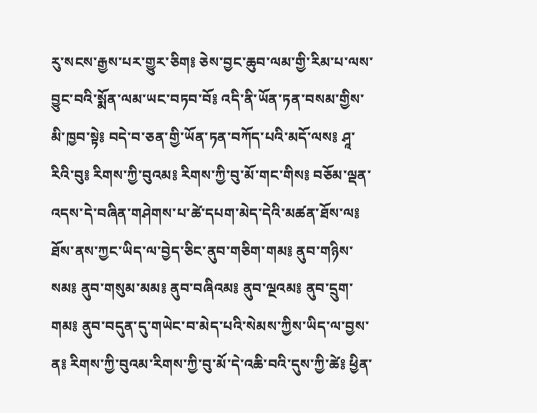རུ་སངས་རྒྱས་པར་གྱུར་ཅིག༔ ཅེས་བྱང་ཆུབ་ལམ་གྱི་རིམ་པ་ལས་བྱུང་བའི་སྨོན་ལམ་ཡང་བཏབ་བོ༔ འདི་ནི་ཡོན་ཏན་བསམ་གྱིས་མི་ཁྱབ་སྟེ༔ བདེ་བ་ཅན་གྱི་ཡོན་ཏན་བཀོད་པའི་མདོ་ལས༔ ཤཱ་རིའི་བུ༔ རིགས་ཀྱི་བུའམ༔ རིགས་ཀྱི་བུ་མོ་གང་གིས༔ བཅོམ་ལྡན་འདས་དེ་བཞིན་གཤེགས་པ་ཚེ་དཔག་མེད་དེའི་མཚན་ཐོས་ལ༔ ཐོས་ནས་ཀྱང་ཡིད་ལ་བྱེད་ཅིང་ནུབ་གཅིག་གམ༔ ནུབ་གཉིས་སམ༔ ནུབ་གསུམ་མམ༔ ནུབ་བཞིའམ༔ ནུབ་ལྔའམ༔ ནུབ་དྲུག་གམ༔ ནུབ་བདུན་དུ་གཡེང་བ་མེད་པའི་སེམས་ཀྱིས་ཡིད་ལ་བྱས་ན༔ རིགས་ཀྱི་བུའམ་རིགས་ཀྱི་བུ་མོ་དེ་འཆི་བའི་དུས་ཀྱི་ཚེ༔ ཕྱིན་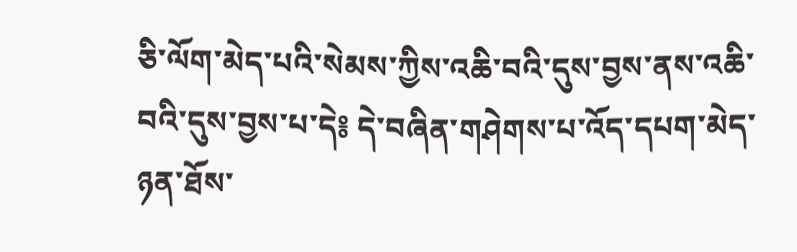ཅི་ལོག་མེད་པའི་སེམས་ཀྱིས་འཆི་བའི་དུས་བྱས་ནས་འཆི་བའི་དུས་བྱས་པ་དེ༔ དེ་བཞིན་གཤེགས་པ་འོད་དཔག་མེད་ཉན་ཐོས་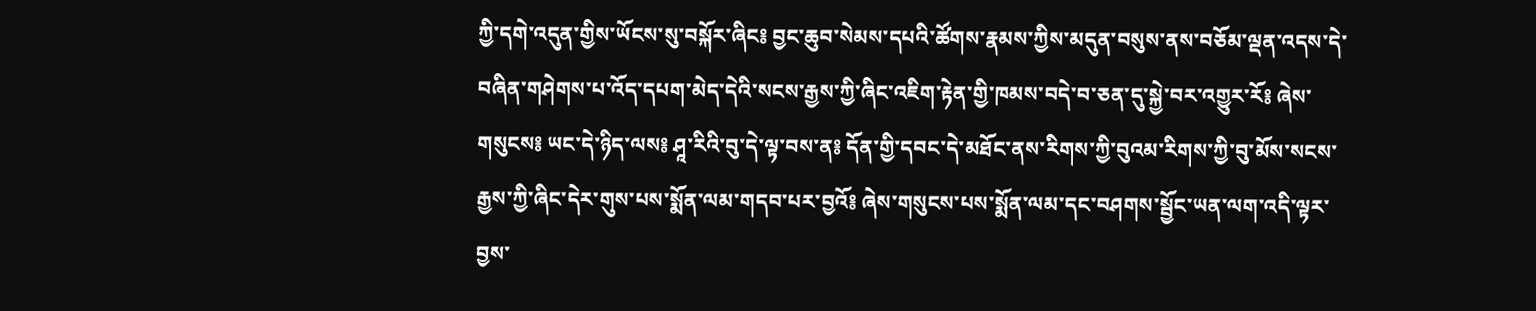ཀྱི་དགེ་འདུན་གྱིས་ཡོངས་སུ་བསྐོར་ཞིང༔ བྱང་ཆུབ་སེམས་དཔའི་ཚོགས་རྣམས་ཀྱིས་མདུན་བསུས་ནས་བཅོམ་ལྡན་འདས་དེ་བཞིན་གཤེགས་པ་འོད་དཔག་མེད་དེའི་སངས་རྒྱས་ཀྱི་ཞིང་འཇིག་རྟེན་གྱི་ཁམས་བདེ་བ་ཅན་དུ་སྐྱེ་བར་འགྱུར་རོ༔ ཞེས་གསུངས༔ ཡང་དེ་ཉིད་ལས༔ ཤཱ་རིའི་བུ་དེ་ལྟ་བས་ན༔ དོན་གྱི་དབང་དེ་མཐོང་ནས་རིགས་ཀྱི་བུའམ་རིགས་ཀྱི་བུ་མོས་སངས་རྒྱས་ཀྱི་ཞིང་དེར་གུས་པས་སྨོན་ལམ་གདབ་པར་བྱའོ༔ ཞེས་གསུངས་པས་སྨོན་ལམ་དང་བཤགས་སྦྱོང་ཡན་ལག་འདི་ལྟར་བྱས་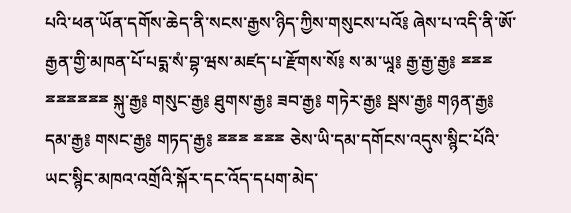པའི་ཕན་ཡོན་དགོས་ཆེད་ནི་སངས་རྒྱས་ཉིད་ཀྱིས་གསུངས་པའོ༔ ཞེས་པ་འདི་ནི་ཨོ་རྒྱན་གྱི་མཁན་པོ་པདྨ་སཾ་བྷ་ཝས་མཛད་པ་རྫོགས་སོ༔ ས་མ་ཡཱ༔ རྒྱ་རྒྱ་རྒྱ༔ ྈྈྈ ྈྈྈྈྈྈ སྐུ་རྒྱ༔ གསུང་རྒྱ༔ ཐུགས་རྒྱ༔ ཟབ་རྒྱ༔ གཏེར་རྒྱ༔ སྦས་རྒྱ༔ གཉན་རྒྱ༔ དམ་རྒྱ༔ གསང་རྒྱ༔ གཏད་རྒྱ༔ ྈྈྈ ྈྈྈ ཅེས་ཡི་དམ་དགོངས་འདུས་སྙིང་པོའི་ཡང་སྙིང་མཁའ་འགྲོའི་སྐོར་དང་འོད་དཔག་མེད་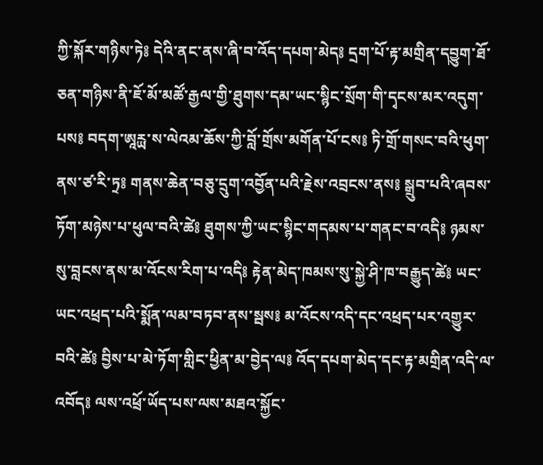ཀྱི་སྐོར་གཉིས་ཏེ༔ དེའི་ནང་ནས་ཞི་བ་འོད་དཔག་མེད༔ དྲག་པོ་རྟ་མགྲིན་དབྱུག་ཐོ་ཅན་གཉིས་ནི་ཇོ་མོ་མཚོ་རྒྱལ་གྱི་ཐུགས་དམ་ཡང་སྙིང་སྲོག་གི་དྭངས་མར་འདུག་པས༔ བདག་ཨཱརྻ་ས་ལེའམ་ཆོས་ཀྱི་བློ་གྲོས་མགོན་པོ་ངས༔ ཏི་གྲོ་གསང་བའི་ཕུག་ནས་ཙ་རི་ཏྲ༔ གནས་ཆེན་བཅུ་དྲུག་འབྱོན་པའི་རྗེས་འབྲངས་ནས༔ སྒྲུབ་པའི་ཞབས་ཏོག་མཉེས་པ་ཕུལ་བའི་ཚེ༔ ཐུགས་ཀྱི་ཡང་སྙིང་གདམས་པ་གནང་བ་འདི༔ ཉམས་སུ་བླངས་ནས་མ་འོངས་རིག་པ་འདི༔ རྟེན་མེད་ཁམས་སུ་སྐྱེ་ཤི་ཁ་བརྒྱུད་ཚེ༔ ཡང་ཡང་འཕྲད་པའི་སྨོན་ལམ་བཏབ་ནས་སྦས༔ མ་འོངས་འདི་དང་འཕྲད་པར་འགྱུར་བའི་ཚེ༔ བྱིས་པ་མེ་ཏོག་གླིང་ཕྱིན་མ་བྱེད་ལ༔ འོད་དཔག་མེད་དང་རྟ་མགྲིན་འདི་ལ་འབོད༔ ལས་འཕྲོ་ཡོད་པས་ལས་མཐའ་སྐྱོང་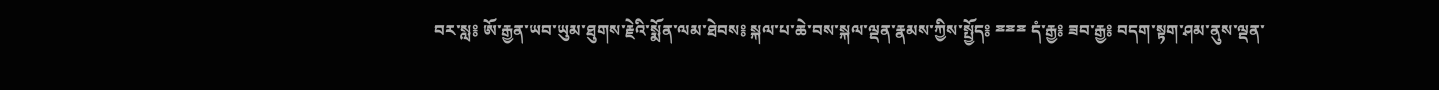བར་སླ༔ ཨོ་རྒྱན་ཡབ་ཡུམ་ཐུགས་རྗེའི་སྨོན་ལམ་ཐེབས༔ སྐལ་པ་ཆེ་བས་སྐལ་ལྡན་རྣམས་ཀྱིས་སྤྱོད༔ ྈྈྈ དཾ་རྒྱ༔ ཟབ་རྒྱ༔ བདག་སྟག་ཤམ་ནུས་ལྡན་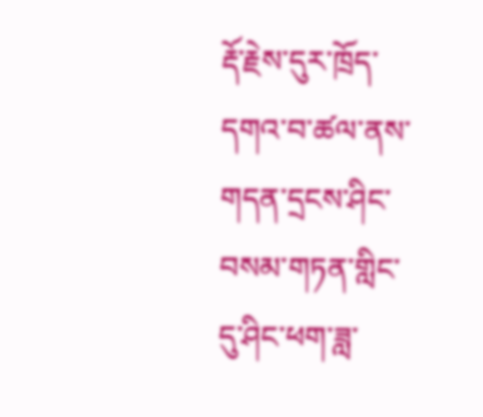རྡོ་རྗེས་དུར་ཁྲོད་དགའ་བ་ཚལ་ནས་གདན་དྲངས་ཤིང་བསམ་གཏན་གླིང་དུ་ཤིང་ཕག་ཟླ་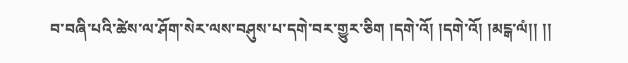བ་བཞི་པའི་ཚེས་ལ་ཤོག་སེར་ལས་བཤུས་པ་དགེ་བར་གྱུར་ཅིག །དགེ་འོ། །དགེ་འོ། །མངྒ་ལཾ།། །།